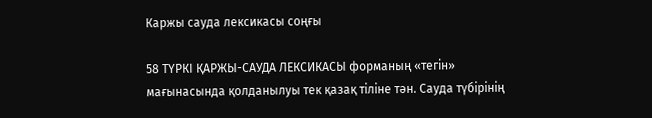Каржы сауда лексикасы соңғы

58 ТҮРКІ ҚАРЖЫ-САУДА ЛЕКСИКАСЫ форманың «тегін» мағынасында қолданылуы тек қазақ тіліне тән. Сауда түбірінің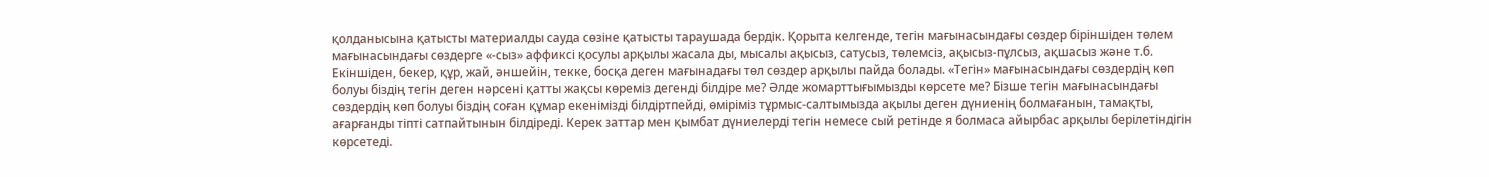қолданысына қатысты материалды сауда сөзіне қатысты тараушада бердік. Қорыта келгенде, тегін мағынасындағы сөздер біріншіден төлем мағынасындағы сөздерге «-сыз» аффиксі қосулы арқылы жасала ды, мысалы ақысыз, сатусыз, төлемсіз, ақысыз-пұлсыз, ақшасыз және т.б. Екіншіден, бекер, құр, жай, әншейін, текке, босқа деген мағынадағы төл сөздер арқылы пайда болады. «Тегін» мағынасындағы сөздердің көп болуы біздің тегін деген нәрсені қатты жақсы көреміз дегенді білдіре ме? Әлде жомарттығымызды көрсете ме? Бізше тегін мағынасындағы сөздердің көп болуы біздің соған құмар екенімізді білдіртпейді, өміріміз тұрмыс-салтымызда ақылы деген дүниенің болмағанын, тамақты, ағарғанды тіпті сатпайтынын білдіреді. Керек заттар мен қымбат дүниелерді тегін немесе сый ретінде я болмаса айырбас арқылы берілетіндігін көрсетеді.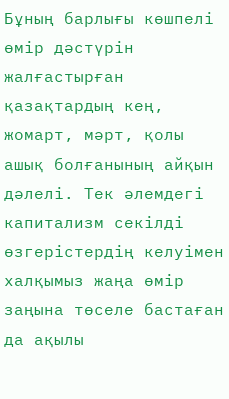Бұның барлығы көшпелі өмір дәстүрін жалғастырған қазақтардың кең, жомарт, мәрт, қолы ашық болғанының айқын дәлелі. Тек әлемдегі капитализм секілді өзгерістердің келуімен халқымыз жаңа өмір заңына төселе бастаған да ақылы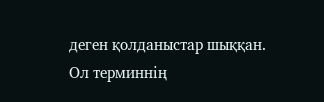деген қолданыстар шыққан. Ол терминнің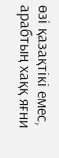өзі қазақтікі емес, арабтың хаққ яғни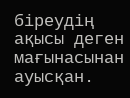біреудің ақысы деген мағынасынан ауысқан.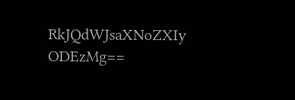RkJQdWJsaXNoZXIy ODEzMg==